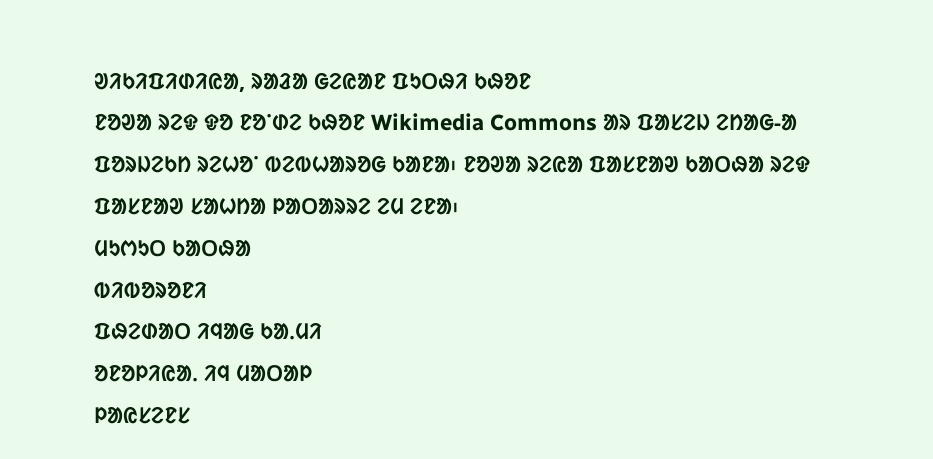ᱣᱤᱠᱤᱯᱤᱰᱤᱭᱟ, ᱨᱟᱲᱟ ᱜᱮᱭᱟᱱ ᱯᱩᱛᱷᱤ ᱠᱷᱚᱱ
ᱱᱚᱣᱟ ᱨᱮᱫ ᱫᱚ ᱱᱚᱸᱰᱮ ᱠᱷᱚᱱ Wikimedia Commons ᱟᱨ ᱯᱟᱥᱮᱡ ᱮᱴᱟᱜ-ᱟ ᱯᱚᱨᱡᱮᱠᱴ ᱨᱮᱦᱚᱸ ᱵᱮᱵᱦᱟᱨᱚᱜ ᱠᱟᱱᱟ᱾ ᱱᱚᱣᱟ ᱨᱮᱭᱟ ᱯᱟᱥᱱᱟᱣ ᱠᱟᱛᱷᱟ ᱨᱮᱫ ᱯᱟᱥᱱᱟᱣ ᱥᱟᱦᱴᱟ ᱞᱟᱛᱟᱨᱨᱮ ᱮᱢ ᱮᱱᱟ᱾
ᱢᱩᱬᱩᱛ ᱠᱟᱛᱷᱟ
ᱵᱤᱵᱚᱨᱚᱱᱤ
ᱯᱷᱮᱰᱟᱛ ᱤᱧᱟᱜ ᱠᱟᱹᱢᱤ
ᱚᱱᱚᱞᱤᱭᱟᱹ ᱤᱧ ᱢᱟᱛᱟᱞ
ᱞᱟᱭᱥᱮᱱᱥ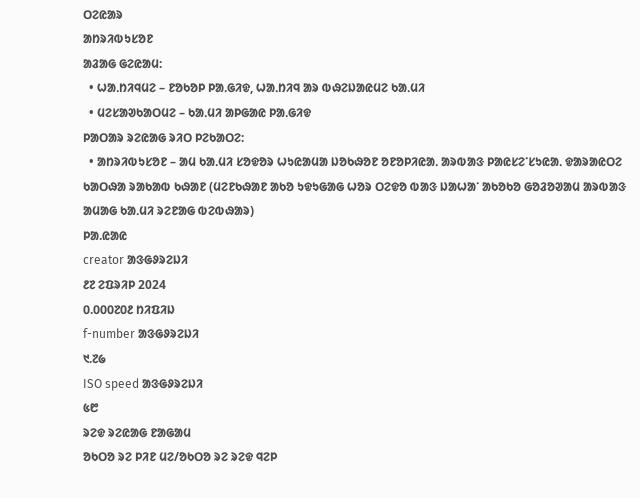ᱛᱮᱭᱟᱨ
ᱟᱴᱨᱤᱵᱩᱥᱚᱱ
ᱟᱲᱟᱜ ᱜᱮᱭᱟᱢ:
  • ᱦᱟᱹᱴᱤᱧᱢᱮ – ᱱᱚᱠᱚᱞ ᱞᱟᱹᱜᱤᱫ, ᱦᱟᱹᱴᱤᱧ ᱟᱨ ᱵᱷᱮᱡᱟᱭᱢᱮ ᱠᱟᱹᱢᱤ
  • ᱢᱮᱥᱟᱣᱠᱟᱛᱢᱮ – ᱠᱟᱹᱢᱤ ᱟᱞᱜᱟᱭ ᱞᱟᱹᱜᱤᱫ
ᱞᱟᱛᱟᱨ ᱨᱮᱭᱟᱜ ᱨᱤᱛ ᱞᱮᱠᱟᱛᱮ:
  • ᱟᱴᱨᱤᱵᱩᱥᱚᱱ – ᱟᱢ ᱠᱟᱹᱢᱤ ᱥᱚᱫᱚᱨ ᱦᱩᱭᱟᱢᱟ ᱡᱚᱠᱷᱚᱱ ᱚᱱᱚᱞᱤᱭᱟᱹ ᱟᱨᱵᱟᱝ ᱞᱟᱭᱥᱮᱸᱥᱩᱭᱟᱹ ᱫᱟᱨᱟᱭᱛᱮ ᱠᱟᱛᱷᱟ ᱨᱟᱠᱟᱵ ᱠᱷᱟᱱ (ᱢᱮᱱᱠᱷᱟᱱ ᱟᱠᱚ ᱩᱫᱩᱜᱟᱜ ᱦᱚᱨ ᱛᱮᱫᱚ ᱵᱟᱝ ᱡᱟᱦᱟᱸ ᱟᱠᱚᱠᱚ ᱜᱚᱲᱚᱣᱟᱢ ᱟᱨᱵᱟᱝ ᱟᱢᱟᱜ ᱠᱟᱹᱢᱤ ᱨᱮᱱᱟᱜ ᱵᱮᱵᱷᱟᱨ)
ᱞᱟ.ᱭᱟᱭ
creator ᱟᱝᱜᱽᱨᱮᱡᱤ
᱒᱗ ᱮᱯᱨᱤᱞ 2024
᱐.᱐᱐᱐᱗᱐᱒ ᱴᱤᱯᱤᱡ
f-number ᱟᱝᱜᱽᱨᱮᱡᱤ
᱑.᱗᱙
ISO speed ᱟᱝᱜᱽᱨᱮᱡᱤ
᱕᱘
ᱨᱮᱫ ᱨᱮᱭᱟᱜ ᱱᱟᱜᱟᱢ
ᱚᱠᱛᱚ ᱨᱮ ᱞᱤᱱ ᱢᱮ/ᱚᱠᱛᱚ ᱨᱮ ᱨᱮᱫ ᱧᱮᱞ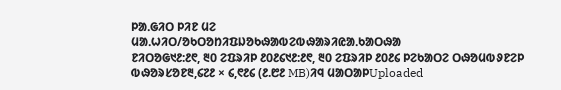ᱞᱟᱹᱜᱤᱛ ᱞᱤᱱ ᱢᱮ
ᱢᱟᱹᱦᱤᱛ/ᱚᱠᱛᱚᱴᱤᱯᱡᱚᱠᱷᱟᱵᱮᱵᱷᱟᱨᱤᱭᱟᱹᱠᱟᱛᱷᱟ
ᱱᱤᱛᱚᱜ᱑᱒:᱒᱖, ᱓᱐ ᱮᱯᱨᱤᱞ ᱒᱐᱒᱔᱑᱒:᱒᱖, ᱓᱐ ᱮᱯᱨᱤᱞ ᱒᱐᱒᱔ ᱞᱮᱠᱟᱛᱮ ᱛᱷᱚᱢᱵᱽᱱᱮᱞ ᱵᱷᱚᱨᱥᱚᱱ᱓,᱔᱗᱒ × ᱔,᱖᱒᱔ (᱒.᱘᱒ MB)ᱤᱧ ᱢᱟᱛᱟᱞUploaded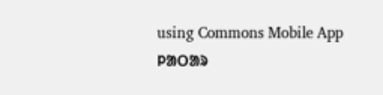using Commons Mobile App
ᱞᱟᱛᱟᱨ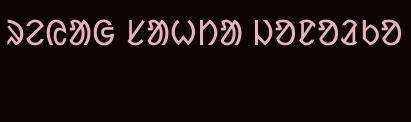ᱨᱮᱭᱟᱜ ᱥᱟᱦᱴᱟ ᱡᱚᱱᱚᱲᱠᱚ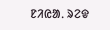ᱱᱤᱭᱟᱹ ᱨᱮᱫ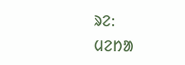ᱨᱮ:
ᱢᱮᱴᱟ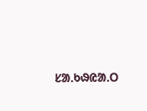ᱥᱟᱹᱠᱷᱭᱟᱹᱛ